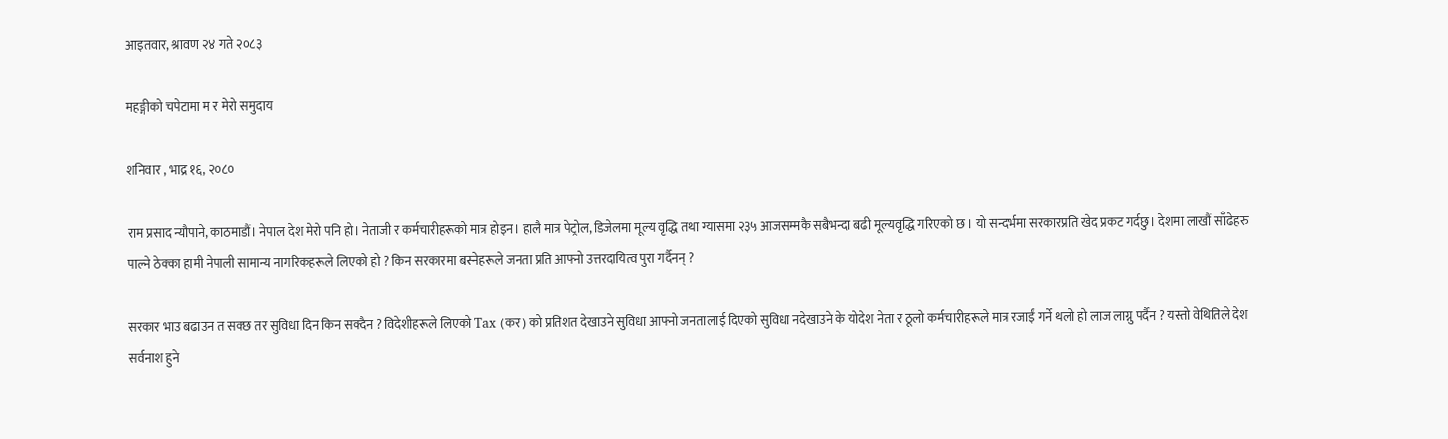आइतवार, श्रावण २४ गते २०८३

महङ्गीको चपेटामा म र मेरो समुदाय

शनिवार , भाद्र १६, २०८०

राम प्रसाद न्यौपाने, काठमाडौं। नेपाल देश मेरो पनि हो। नेताजी र कर्मचारीहरूको मात्र होइन। हालै मात्र पेट्रोल, डिजेलमा मूल्य वृद्धि तथा ग्यासमा २३५ आजसम्मकै सबैभन्दा बढी मूल्यवृद्धि गरिएको छ । यो सन्दर्भमा सरकारप्रति खेद प्रकट गर्दछु। देशमा लाखौं साँढेहरु पाल्ने ठेक्का हामी नेपाली सामान्य नागरिकहरूले लिएको हो ? किन सरकारमा बस्नेहरूले जनता प्रति आफ्नो उत्तरदायित्व पुरा गर्दैनन् ?

सरकार भाउ बढाउन त सक्छ तर सुविधा दिन किन सक्दैन ? विदेशीहरूले लिएको Tax (कर) को प्रतिशत देखाउने सुविधा आफ्नो जनतालाई दिएको सुविधा नदेखाउने के योदेश नेता र ठूलो कर्मचारीहरूले मात्र रजाईं गर्ने थलो हो लाज लाग्नु पर्दैन ? यस्तो वेथितिले देश सर्वनाश हुने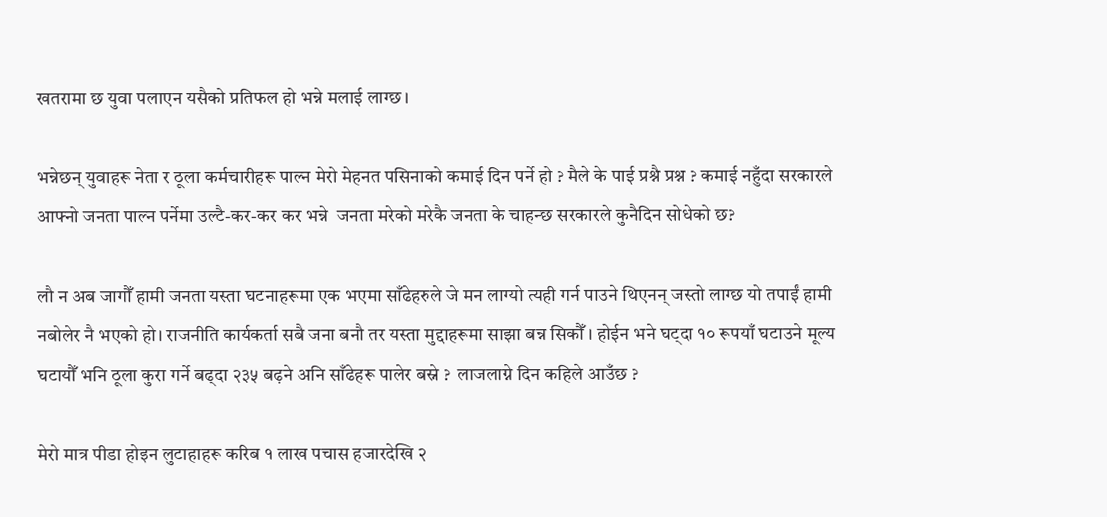खतरामा छ युवा पलाएन यसैको प्रतिफल हो भन्ने मलाई लाग्छ।

भन्नेछन् युवाहरू नेता र ठूला कर्मचारीहरू पाल्न मेरो मेहनत पसिनाको कमाई दिन पर्ने हो ? मैले के पाई प्रश्नै प्रश्न ? कमाई नहुँदा सरकारले आफ्नो जनता पाल्न पर्नेमा उल्टै-कर-कर कर भन्ने  जनता मरेको मरेकै जनता के चाहन्छ सरकारले कुनैदिन सोधेको छ?

लौ न अब जागौँ हामी जनता यस्ता घटनाहरूमा एक भएमा साँढेहरुले जे मन लाग्यो त्यही गर्न पाउने थिएनन् जस्तो लाग्छ यो तपाईं हामी नबोलेर नै भएको हो। राजनीति कार्यकर्ता सबै जना बनौ तर यस्ता मुद्दाहरूमा साझा बन्न सिकौँ । होईन भने घट्दा १० रूपयाँ घटाउने मूल्य घटायौँ भनि ठूला कुरा गर्ने बढ्दा २३५ बढ़ने अनि साँढेहरू पालेर बस्ने ?  लाजलाग्ने दिन कहिले आउँछ ?

मेरो मात्र पीडा होइन लुटाहाहरू करिब १ लाख पचास हजारदेखि २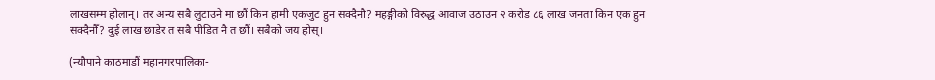लाखसम्म होलान्। तर अन्य सबै लुटाउने मा छौं किन हामी एकजुट हुन सक्दैनौ? महङ्गीको विरुद्ध आवाज उठाउन २ करोड ८६ लाख जनता किन एक हुन सक्दैनौँ? दुई लाख छाडेर त सबै पीडित नै त छौं। सबैको जय होस्।

(न्यौपाने काठमाडौं महानगरपालिका-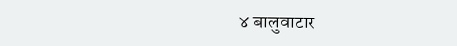४ बालुवाटार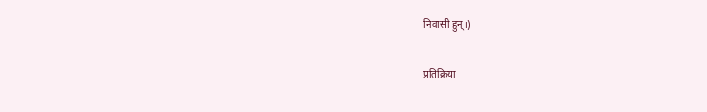निवासी हुन्।)

प्रतिक्रिया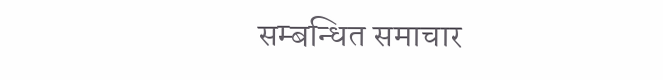सम्बन्धित समाचार